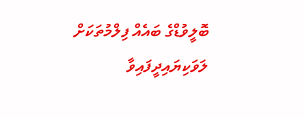ބޮލީވުޑްގެ ބައެއް ފިލްމުތަކަށް ލަވަކިޔައިދީފައިވާ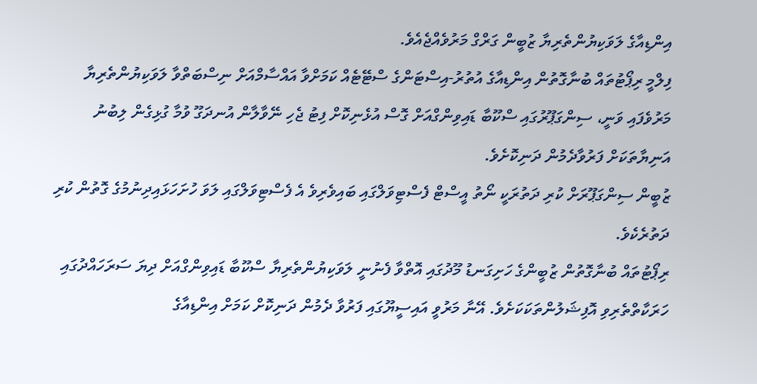އިންޑިއާގެ ލަވަކިޔުންތެރިޔާ ޒުބީން ގަރްގް މަރުވެއްޖެއެވެ.
ފިލްމީ ރިޕޯޓުތައް ބުނާގޮތުން އިންޑިއާގެ އުތުރު-އިސްޓަންގެ ސްޓޭޓެއް ކަމަށްވާ އައްސާމްއަށް ނިސްބަތްވާ ލަވަކިޔުންތެރިޔާ މަރުވެފައި ވަނީ، ސިންގަޕޫރުގައި ސްކޫބާ ޑައިވިންގްއަށް ގޮސް އުޅެނިކޮށް ފިޓު ޖެހި ނޭވާލާން އުނދަގޫ ވުމާ ގުޅިގެން ލިބުނު އަނިޔާތަކަށް ފަރުވާދެމުން ދަނިކޮށެވެ.
ޒުބީން ސިންގަޕޫރަށް ކުރި ދަތުރަކީ ނޯތު އީސްޓް ފެސްޓިވަލްގައި ބައިވެރިވެ އެ ފެސްޓިވަލްގައި ލަވަ ހުށަހަޅައިދިނުމުގެ ގޮތުން ކުރި ދަތުރެކެވެ.
ރިޕޯޓުތައް ބުނާގޮތުން ޒުބީންގެ ހަށިގަނޑު މޫދުގައި އޮތްވާ ފެނުނީ ލަވަކިޔުންތެރިޔާ ސްކޫބާ ޑައިވިންގްއަށް ދިޔަ ސަރަހައްދުގައި ހަރަކާތްތެރިވި އޮފިޝަލުންތަކަކަށެވެ. އޭނާ މަރުވީ އައިސީޔޫގައި ފަރުވާ ދެމުން ދަނިކޮށް ކަމަށް އިންޑިއާގެ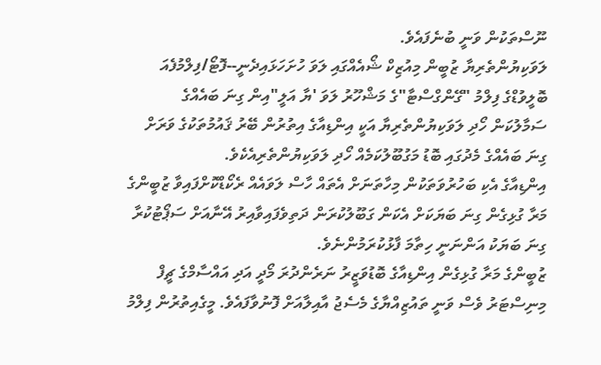ނޫސްތަކުން ވަނީ ބުނެފައެވެ.
ލަވަކިޔުންތެރިޔާ ޒުބީން މިއުޒިކް ޝޯއެއްގައި ލަވަ ހުށަހަޅައިދެނީ--ފޮޓޯ/ފިލްމުފެއަ
ބޮލީވުޑްގެ ފިލްމު "ގޭންގްސްޓާ"ގެ މަޝްހޫރު ލަވަ 'ޔާ އަލީ"އިން ގިނަ ބައެއްގެ ސަމާލުކަން ހޯދި ލަވަކިޔުންތެރިޔާ އަކީ އިންޑިއާގެ އިތުރުން ބޭރު ޤައުމުތަކުގެ ވަރަށް ގިނަ ބައެއްގެ މެދުގައި ބޮޑު މަގުބޫލުކަމެއް ހޯދި ލަވަކިޔުންތެރިއެކެވެ.
އިންޑިއާގެ އެކި ބަހުރުވަތަކުން މިހާތަނަށް އެތައް ހާސް ލަވައެއް ރެކޯޑްކޮށްފައިވާ ޒުބީންގެ މަރާ ގުޅިގެން ގިނަ ބަޔަކަށް އެކަން ގަބޫލުކުރަން ދަތިވެފައިވާއިރު އޭނާއަށް ސަޕޯޓުކުރާ ގިނަ ބަޔަކު އަންނަނީ ހިތާމަ ފާޅުކުރަމުންނެވެ.
ޒުބީންގެ މަރާ ގުޅިގެން އިންޑިއާގެ ބޮޑުވަޒީރު ނަރެންދުރަ މޯދީ އަދި އައްސާމްގެ ޗީފް މިނިސްޓަރު ވެސް ވަނީ ތައުޒިއްޔާގެ މެސެޖު އާއިލާއަށް ފޮނުވާފައެވެ. މީގެއިތުރުން ފިލްމު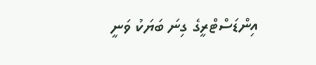އިންޑަސްޓްރީގެ ގިނަ ބަޔަކު ވަނީ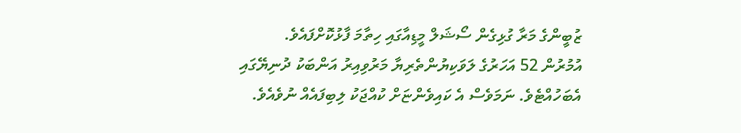ޒުބީންގެ މަރާ ގުޅިގެން ސޯޝަލް މީޑިއާގައި ހިތާމަ ފާޅުކޮށްފައެވެ.
އުމުރުން 52 އަހަރުގެ ލަވަކިޔުންތެރިޔާ މަރުވިއިރު އަންބަކު ދުނިޔޭގައި އެބަހުއްޓެވެ. ނަމަވެސް އެ ކައިވެންޏަށް ކުއްޖަކު ލިބިފައެއް ނުވެއެވެ.